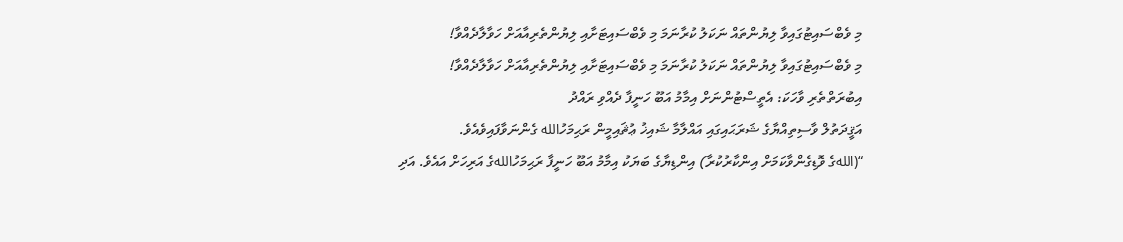މި ވެބްސައިޓުގައިވާ ލިޔުންތައް ނަކަލު ކުރާނަމަ މި ވެބްސައިޓަށާއި ލިޔުންތެރިއާއަށް ހަވާލާދެއްވާ!
މި ވެބްސައިޓުގައިވާ ލިޔުންތައް ނަކަލު ކުރާނަމަ މި ވެބްސައިޓަށާއި ލިޔުންތެރިއާއަށް ހަވާލާދެއްވާ!
އިބުރަތްތެރި ވާހަކަ: އެތީސްޓުންނަށް އިމާމު އަބޫ ހަނީފާ ދެއްވި ރައްދު
އަޤީދަތުލް ވާސިތިއްޔާގެ ޝަރަޙައިގައި އައްލާމާ ޝައިޚު ޢުޘައިމީން ރަޙިމަހުالله ގެންނަވާފައިވެއެވެ.
“(اللهގެ ވޮޑިގެންވާކަމަށް އިންކާރުކުރާ) އިންޑިޔާގެ ބަޔަކު އިމާމު އަބޫ ހަނީފާ ރަޙިމަހުاللهގެ އަރިހަށް އައެވެ. އަދި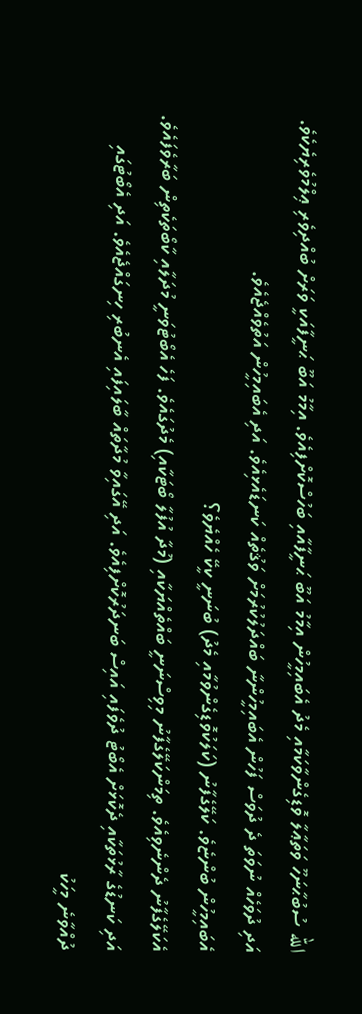الله ސުބުޙާނަހޫ ވަތަޢާލާ ވޮޑިގެންވާކަމާއި މެދު އެބައިމީހުން އިމާމު އަބޫ ޙަނީފާއާއި ބަހުސްކޮށްފިއެވެ. އިމާމު އަބޫ ޙަނީފާއަކީ ވަރަށް ބުއްދިވެރި ޢިލްމުވެރިޔެކެވެ. އަދި ދުވަހެއް ނުވަތަ ދެ ދުވަސް ފަހުން އެބައިމީހުންނާ ބައްދަލުކުރުމަށް ވަޤުތެއް ކަނޑައެޅިއެވެ. އަދި އެބައިމީހުން އަތުވެއްޖެއެވެ.
އެބައިމީހުން ބުންޏެވެ. ކަލޭގެފާނު (ކަލަކުވޮޑިގެންވުމާއި މެދު) ބުނަނީ ކީކޭ ހެއްޔެވެ؟
އެކަލޭގެފާނު ދެންނެވިއެވެ. ތިމަންކަލޭގެފާނު މިވިސްނަނީ ބައްތެއްޔަކާއި (މުދާ އުފުލާ ބޯޓަކާއި) މެދުގައެވެ. ފަހެ އެބޯޓުވަނީ މުދަލާއި ކާބޯތަކެތިން ބަރާވެފައެވެ. އަދި ކަނޑުގެ ރާޅުތަކާއި ދެކޮޅަށް އެބޯޓު ދުވެފައި އައިސް ބަނދަރުކޮށްފިއެވެ. އަދި އޭގައިވާ މުދާތައް ބާލައިފައި އެނބުރި ހިނގައްޖެއެވެ. އަދި އެބޯޓުގައި ދުއްވާނެ މީހަކު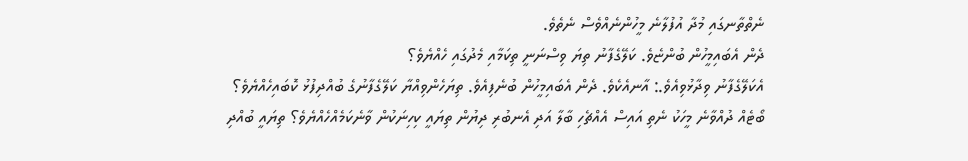ނެތްތާނގައި މުދާ އުފުލާނެ މީހުންނެއްވެސް ނެތެވެ.
ދެން އެބައިމީހުން ބުންޏެވެ. ކަލޭގެފާނު ތިޔަ ވިސްނަނީ ތިކަމާއި މެދުގައި ހެއްޔެވެ؟
އެކަލޭގެފާނު ވިދާޅުވިއެވެ.: އާނއެކެވެ. ދެން އެބައިމީހުން ބުނެފިއެވެ. ތިޔަހެންވިއްޔާ ކަލޭގެފާނުގެ ބުއްދިފުޅު ކޮބައިހެއްޔެވެ؟ ބޯޓެއް ދުއްވާނެ މީހަކު ނެތި އައިސް އެއްޗެހި ބާލާ އަދި އެނބުރި ދިޔުން ތިޔައީ ކިހިނަކުން ވާނެކަމެއްހެއްޔެވެ؟ ތިޔައީ ބުއްދި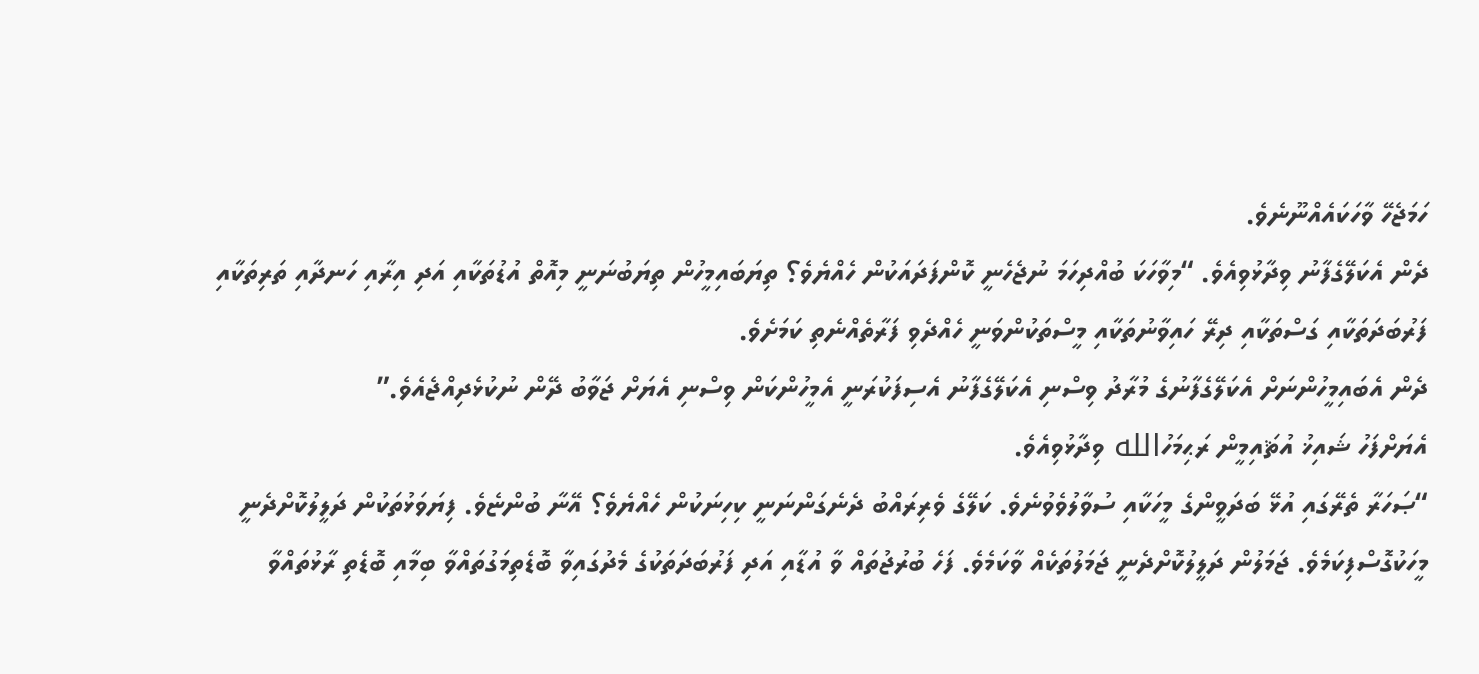ހަމަޖެހޭ ވާހަކައެއްނޫނެވެ.
ދެން އެކަލޭގެފާނު ވިދާޅުވިއެވެ. “މިވާހަކަ ބުއްދިހަމަ ނުޖެހެނީ ކޮންފަދައަކުން ހެއްޔެވެ؟ ތިޔަބައިމީހުން ތިޔަބުނަނީ މިއޮތް އުޑުތަކާއި އަދި އިރާއި ހަނދާއި ތަރިތަކާއި ފަރުބަދަތަކާއި ގަސްތަކާއި ދިރޭ ހައިވާނުތަކާއި މީސްތަކުންވަނީ ހެއްދެވި ފަރާތެއްނެތި ކަމަށެވެ.
ދެން އެބައިމީހުންނަށް އެކަލޭގެފާނުގެ މުރާދު ވިސްނި އެކަލޭގެފާނު އެސިފަކުރަނީ އެމީހުންކަން ވިސްނި އެޔަށް ޖަވާބު ދޭން ނުކުޅެދިއްޖެއެވެ.”
އެޔަށްފަހު ޝައިޚު އުޘައިމީން ރަޙިމަހުالله ވިދާޅުވިއެވެ.
“ޞަހަރާ ތެރޭގައި އުޅޭ ބަދަވީންގެ މީހަކާއި ސުވާލުވެވުނެވެ. ކަލޭގެ ވެރިރައްބު ދެނެގަންނަނީ ކިހިނަކުން ހެއްޔެވެ؟ އޭނާ ބުންޏެވެ. ފިޔަވަޅުތަކުން ދަލީލުކޮށްދެނީ މީހަކުގޮސްފިކަމެވެ. ޖަމަލުން ދަލީލުކޮށްދެނީ ޖަމަލުތަކެއް ވާކަމެވެ. ފަހެ ބުރުޖުތައް ވާ އުޑާއި އަދި ފަރުބަދަތަކުގެ މެދުގައިވާ ބޮޑެތިމަގުތައްވާ ބިމާއި ބޮޑެތި ރާޅުތައްވާ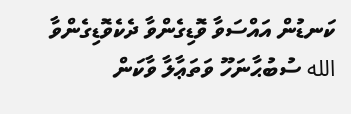ކަނޑުން އައްސަވާ ވޮޑިގެންވާ ދެކެވޮޑިގެންވާ الله ސުބުޙާނަހޫ ވަތަޢާލާ ވާކަން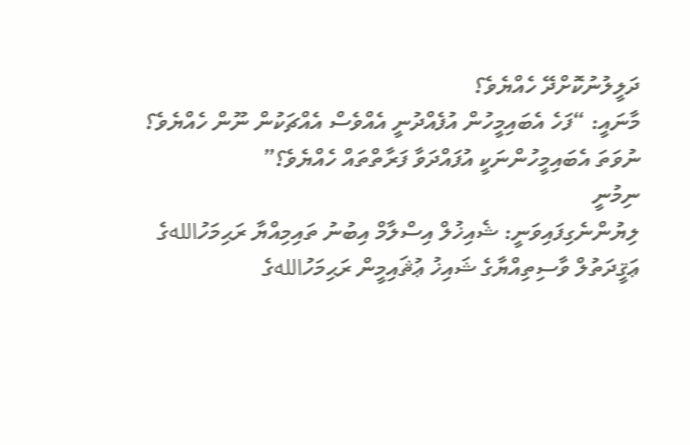ދަލީލުނުކޮށްދޭ ހެއްޔެވެ؟
މާނައީ: “ފަހެ އެބައިމީހުން އުފެއްދުނީ އެއްވެސް އެއްޗަކުން ނޫން ހެއްޔެވެ؟ ނުވަތަ އެބައިމީހުންނަކީ އުފައްދަވާ ފަރާތްތައް ހެއްޔެވެ؟”
ނިމުނީ
ލިޔުންނެގިފައިވަނީ: ޝެއިޚުލް އިސްލާމް އިބުނު ތައިމިއްޔާ ރަޙިމަހުاللهގެ ޢަޤީދަތުލް ވާސިތިއްޔާގެ ޝައިޚު ޢުޘައިމީން ރަޙިމަހުاللهގެ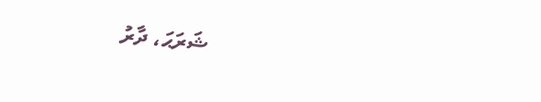ޝަރަޙަ، ދާރު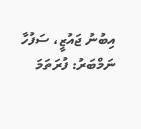އިބުނު ޖައުޒީ، ސަފުހާ ނަމްބަރު: ފުރަތަމަ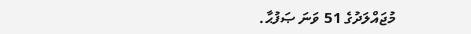މުޖައްލަދުގެ 51 ވަނަ ޞަފުޙާ.